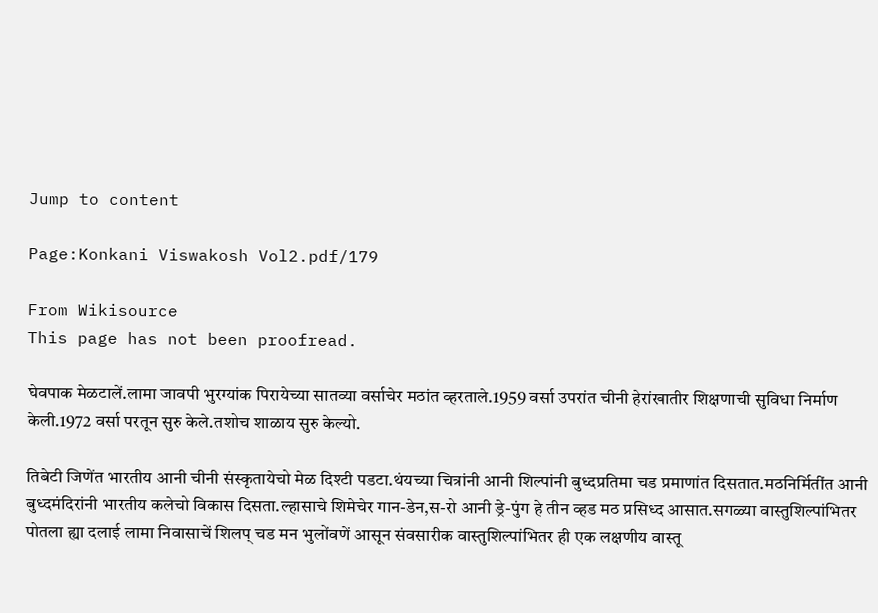Jump to content

Page:Konkani Viswakosh Vol2.pdf/179

From Wikisource
This page has not been proofread.

घेवपाक मेळटालें.लामा जावपी भुरग्यांक पिरायेच्या सातव्या वर्साचेर मठांत व्हरताले.1959 वर्सा उपरांत चीनी हेरांखातीर शिक्षणाची सुविधा निर्माण केली.1972 वर्सा परतून सुरु केले.तशोच शाळाय सुरु केल्यो.

तिबेटी जिणेंत भारतीय आनी चीनी संस्कृतायेचो मेळ दिश्टी पडटा.थंयच्या चित्रांनी आनी शिल्पांनी बुध्दप्रतिमा चड प्रमाणांत दिसतात.मठनिर्मितींत आनी बुध्दमंदिरांनी भारतीय कलेचो विकास दिसता.ल्हासाचे शिमेचेर गान-डेन,स-रो आनी ड्रे-पुंग हे तीन व्हड मठ प्रसिध्द आसात.सगळ्या वास्तुशिल्पांभितर पोतला ह्या दलाई लामा निवासाचें शिलप् चड मन भुलोंवणें आसून संवसारीक वास्तुशिल्पांभितर ही एक लक्षणीय वास्तू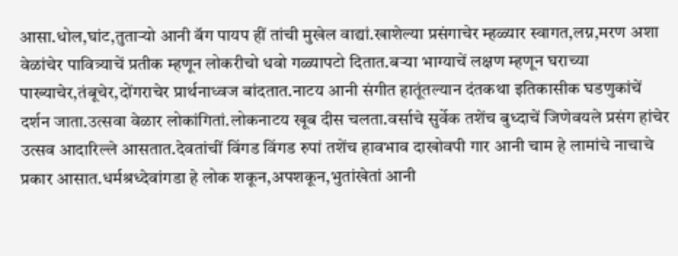आसा.धोल,घांट,तुताऱ्यो आनी बॅग पायप हीं तांची मुखेल वाद्यां.खाशेल्या प्रसंगाचेर म्हळ्यार स्वागत,लग्न,मरण अशा वेळांचेर पावित्र्याचें प्रतीक म्हणून लोकरीचो धवो गळ्यापटो दितात.बऱ्या भाग्याचें लक्षण म्हणून घराच्या पाख्याचेर,तंबूचेर,दोंगराचेर प्रार्थनाध्वज बांदतात.नाटय आनी संगीत हातूंतल्यान दंतकथा इतिकासीक घडणुकांचें दर्शन जाता.उत्सवा वेळार लोकांगितां.लोकनाटय खूब दीस चलता.वर्साचे सुर्वेक तशेंच बुध्दाचें जिणेवयले प्रसंग हांचेर उत्सव आदारिल्ले आसतात.देवतांचीं विंगड विंगड रुपां तशेंच हावभाव दाखोवपी गार आनी चाम हे लामांचे नाचाचे प्रकार आसात.धर्मश्रध्देवांगडा हे लोक शकून,अपशकून,भुतांखेतां आनी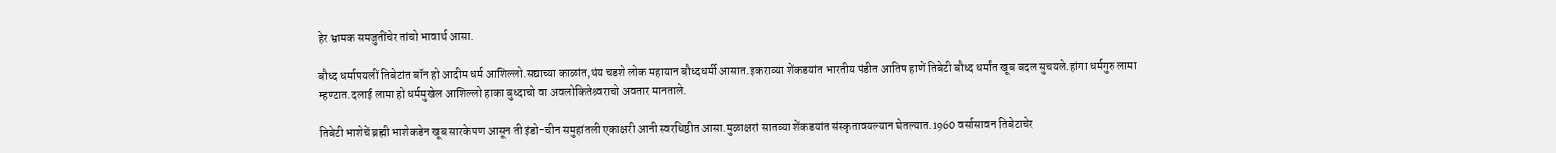हेर भ्रामक समजुतींचेर तांचो भावार्थ आसा.

बौध्द धर्मापयलीं तिबेटांत बॉन हो आदीम धर्म आशिल्लो.सद्याच्या काळांत,थंय चडशे लोक महायान बौध्दधर्मी आसात.इकराव्या शेंकडयांत भारतीय पंडीत आतिष हाणें तिबेटी बौध्द धर्मांत खूब बदल सुचयले.हांगा धर्मगुरु लामा म्हण्टात.दलाई लामा हो धर्ममुखेल आशिल्लो हाका बुध्दाचो वा अवलोकितेश्र्वराचो अवतार मानताले.

तिबेटी भाशेचें ब्रह्मी भाशेकडेन खूब सारकेपण आसून ती इंडो-चीन समुहांतली एकाक्षरी आनी स्वरधिष्ठीत आसा.मुळाक्षरां सातव्या शेंकडयांत संस्कृतावयल्यान घेतल्यात.1960 वर्सासावन तिबेटाचेर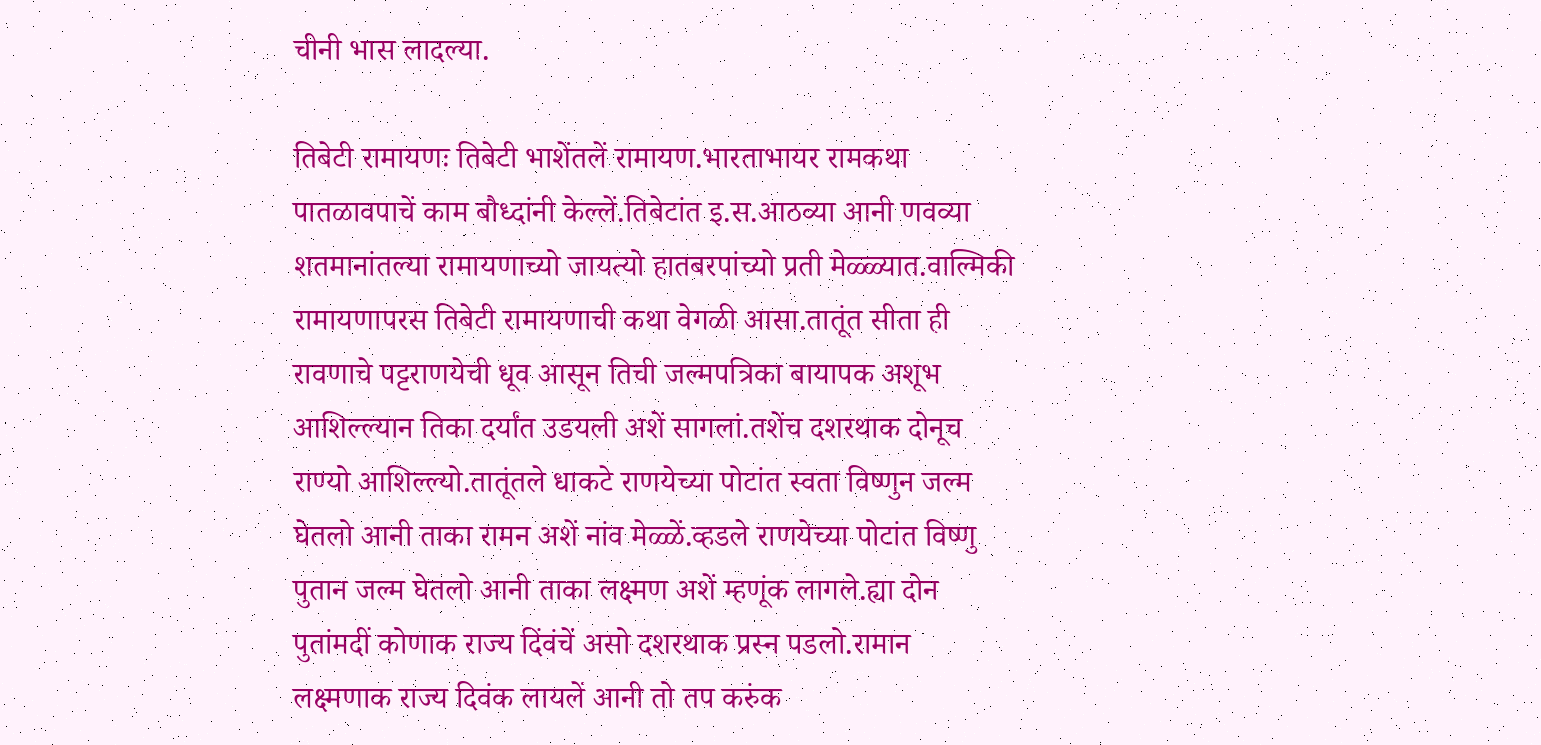चीनी भास लादल्या.

तिबेटी रामायणः तिबेटी भाशेंतलें रामायण.भारताभायर रामकथा पातळावपाचें काम बौध्दांनी केल्लें.तिबेटांत इ.स.आठव्या आनी णवव्या शतमानांतल्या रामायणाच्यो जायत्यो हातबरपांच्यो प्रती मेळ्ळ्यात.वाल्मिकी रामायणापरस तिबेटी रामायणाची कथा वेगळी आसा.तातूंत सीता ही रावणाचे पट्टराणयेची धूव आसून तिची जल्मपत्रिका बायापक अशूभ आशिल्ल्यान तिका दर्यांत उडयली अशें सागलां.तशेंच दशरथाक दोनूच राण्यो आशिल्ल्यो.तातूंतले धाकटे राणयेच्या पोटांत स्वता विष्णुन जल्म घेतलो आनी ताका रामन अशें नांव मेळ्ळें.व्हडले राणयेच्या पोटांत विष्णु पुतान जल्म घेतलो आनी ताका लक्ष्मण अशें म्हणूंक लागले.ह्या दोन पुतांमदीं कोणाक राज्य दिंवंचें असो दशरथाक प्रस्न पडलो.रामान लक्ष्मणाक राज्य दिवंक लायलें आनी तो तप करुंक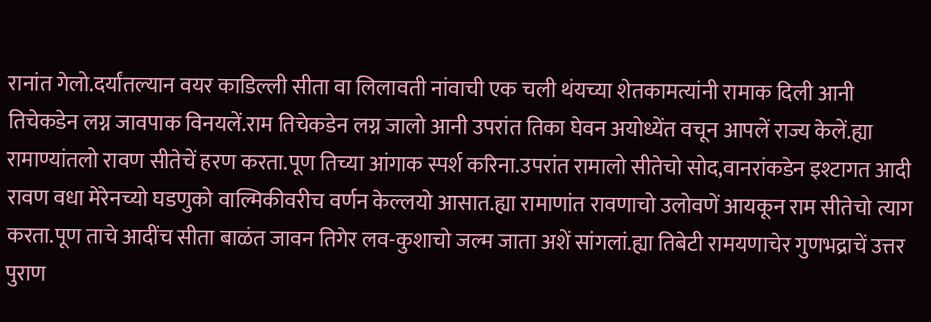रानांत गेलो.दर्यांतल्यान वयर काडिल्ली सीता वा लिलावती नांवाची एक चली थंयच्या शेतकामत्यांनी रामाक दिली आनी तिचेकडेन लग्न जावपाक विनयलें.राम तिचेकडेन लग्न जालो आनी उपरांत तिका घेवन अयोध्येंत वचून आपलें राज्य केलें.ह्या रामाण्यांतलो रावण सीतेचें हरण करता.पूण तिच्या आंगाक स्पर्श करिना.उपरांत रामालो सीतेचो सोद,वानरांकडेन इश्टागत आदी रावण वधा मेरेनच्यो घडणुको वाल्मिकीवरीच वर्णन केल्लयो आसात.ह्या रामाणांत रावणाचो उलोवणें आयकून राम सीतेचो त्याग करता.पूण ताचे आदींच सीता बाळंत जावन तिगेर लव-कुशाचो जल्म जाता अशें सांगलां.ह्या तिबेटी रामयणाचेर गुणभद्राचें उत्तर पुराण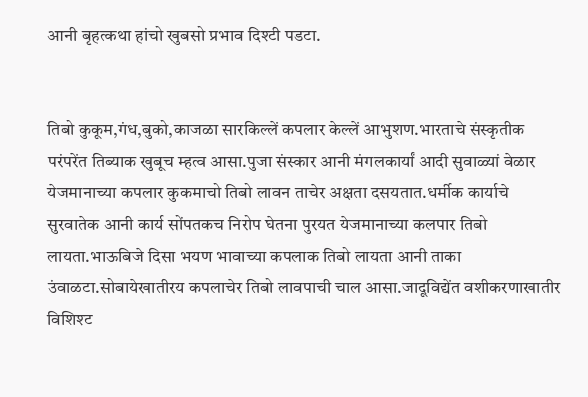आनी बृहत्कथा हांचो खुबसो प्रभाव दिश्टी पडटा.


तिबो कुकूम,गंध,बुको,काजळा सारकिल्लें कपलार केल्लें आभुशण.भारताचे संस्कृतीक परंपरेंत तिब्याक खुबूच म्हत्व आसा.पुजा संस्कार आनी मंगलकार्यां आदी सुवाळ्यां वेळार येजमानाच्या कपलार कुकमाचो तिबो लावन ताचेर अक्षता दसयतात.धर्मीक कार्याचे सुरवातेक आनी कार्य सोंपतकच निरोप घेतना पुरयत येजमानाच्या कलपार तिबो लायता.भाऊबिजे दिसा भयण भावाच्या कपलाक तिबो लायता आनी ताका उंवाळटा.सोबायेखातीरय कपलाचेर तिबो लावपाची चाल आसा.जादूविद्येंत वशीकरणाखातीर विशिश्ट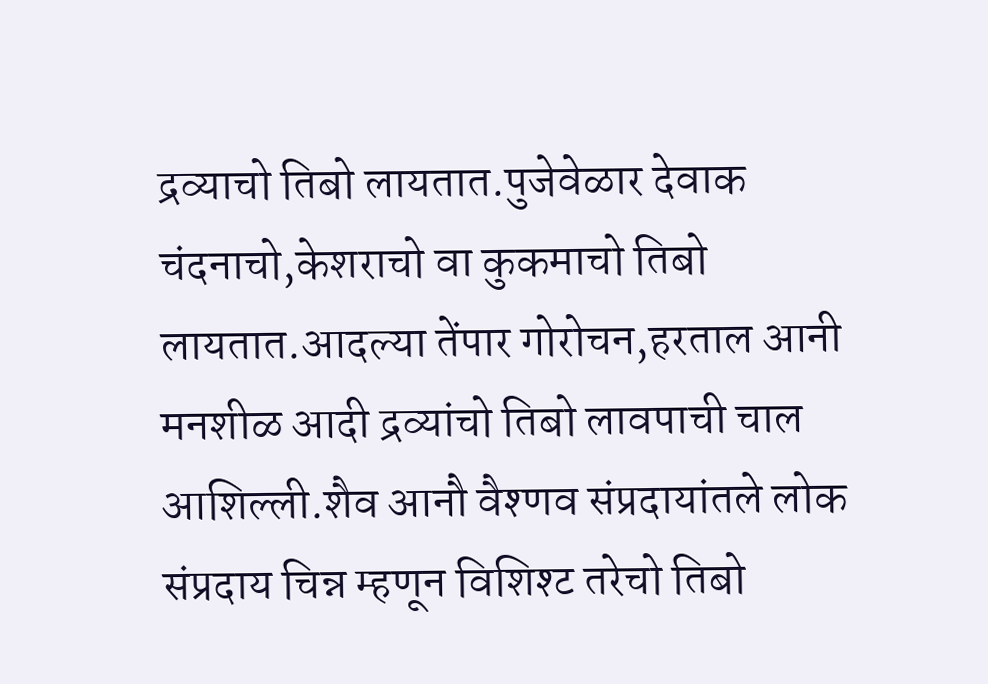द्रव्याचो तिबो लायतात.पुजेवेळार देवाक चंदनाचो,केशराचो वा कुकमाचो तिबो लायतात.आदल्या तेंपार गोरोचन,हरताल आनी मनशीळ आदी द्रव्यांचो तिबो लावपाची चाल आशिल्ली.शैव आनौ वैश्णव संप्रदायांतले लोक संप्रदाय चिन्न म्हणून विशिश्ट तरेचो तिबो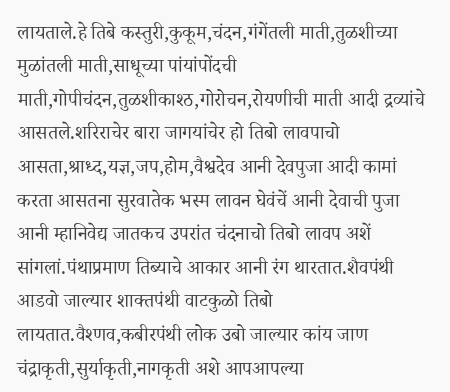लायताले.हे तिबे कस्तुरी,कुकूम,चंदन,गंगेंतली माती,तुळशीच्या मुळांतली माती,साधूच्या पांयांपोंदची माती,गोपीचंदन,तुळशीकाश्ठ,गोरोचन,रोयणीची माती आदी द्रव्यांचे आसतले.शरिराचेर बारा जागयांचेर हो तिबो लावपाचो आसता,श्राध्द,यज्ञ,जप,होम,वैश्वदेव आनी देवपुजा आदी कामां करता आसतना सुरवातेक भस्म लावन घेवंचें आनी देवाची पुजा आनी म्हानिवेद्य जातकच उपरांत चंदनाचो तिबो लावप अशें सांगलां.पंथाप्रमाण तिब्याचे आकार आनी रंग थारतात.शैवपंथी आडवो जाल्यार शाक्तपंथी वाटकुळो तिबो लायतात.वैश्णव,कबीरपंथी लोक उबो जाल्यार कांय जाण चंद्राकृती,सुर्याकृती,नागकृती अशे आपआपल्या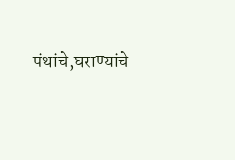पंथांचे,घराण्यांचे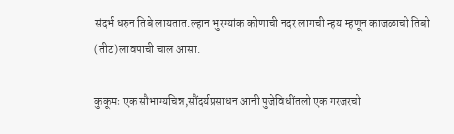संदर्भ धरुन तिबे लायतात.ल्हान भुरग्यांक कोणाची नदर लागची न्हय म्हणून काजळाचो तिबो (तीट)लावपाची चाल आसा.

कुकूमः एक सौभाग्यचिन्न,सौंदर्यप्रसाधन आनी पुजेविधींतलो एक गरजरचो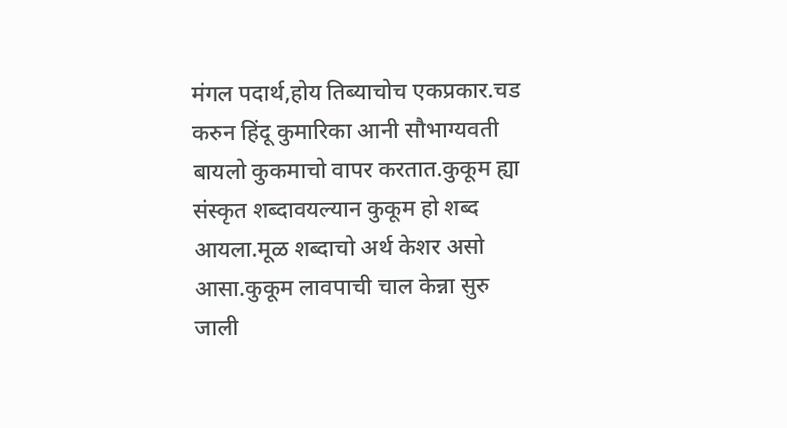मंगल पदार्थ,होय तिब्याचोच एकप्रकार.चड करुन हिंदू कुमारिका आनी सौभाग्यवती बायलो कुकमाचो वापर करतात.कुकूम ह्या संस्कृत शब्दावयल्यान कुकूम हो शब्द आयला.मूळ शब्दाचो अर्थ केशर असो आसा.कुकूम लावपाची चाल केन्ना सुरु जाली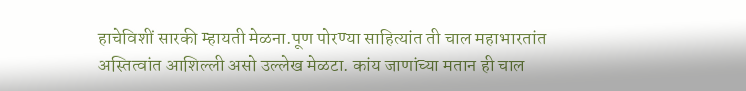हाचेविशीं सारकी म्हायती मेळना.पूण पोरण्या साहित्यांत ती चाल महाभारतांत अस्तित्वांत आशिल्ली असो उल्लेख मेळटा. कांय जाणांच्या मतान ही चाल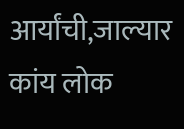आर्यांची,जाल्यार कांय लोक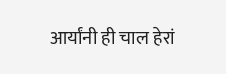आर्यांनी ही चाल हेरां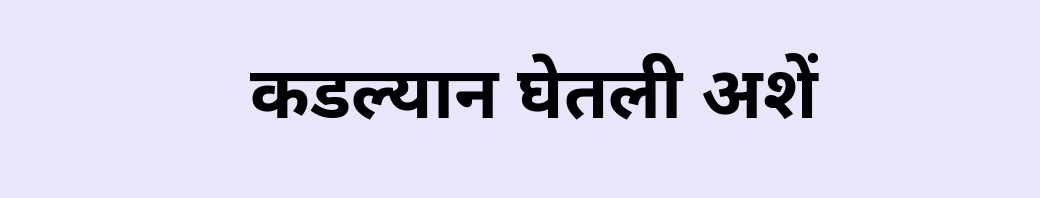कडल्यान घेतली अशें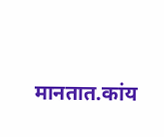मानतात.कांय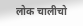लोक चालीचो